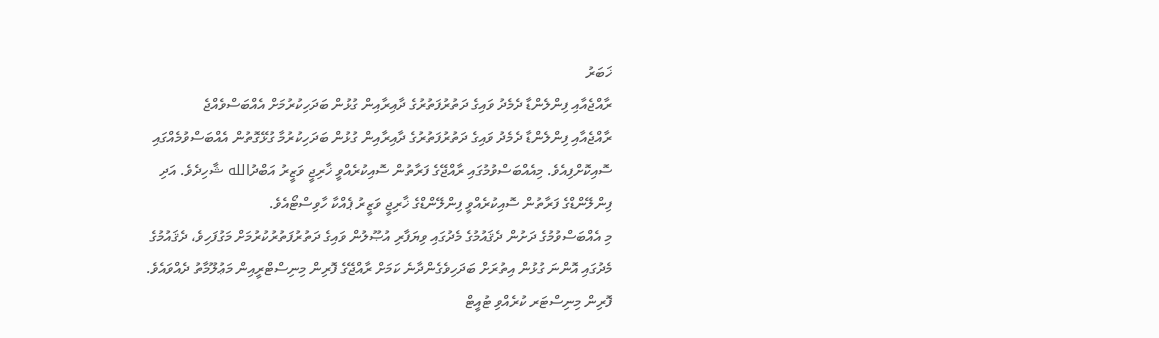ޚަބަރު
ރާއްޖެއާއި ފިންލެންޑާ ދެމެދު ވައިގެ ދަތުރުފަތުރުގެ ދާއިރާއިން ގުޅުން ބަދަހިކުރުމަށް އެއްބަސްވެއްޖެ
ރާއްޖެއާއި ފިންލެންޑާ ދެމެދު ވައިގެ ދަތުރުފަތުރުގެ ދާއިރާއިން ގުޅުން ބަދަހިކުރުމާ ގުޅޭގޮތުން އެއްބަސްވުމެއްގައި ސޮއިކޮށްފިއެވެ. މިއެއްބަސްވުމުގައި ރާއްޖޭގެ ފަރާތުން ސޮއިކުރެއްވީ ޚާރިޖީ ވަޒީރު އަބްދުالله ޝާހިދެވެ. އަދި ފިންލޭންޑްގެ ފަރާތުން ސޮއިކުރެއްވީ ފިންލޭންޑްގެ ޚާރިޖީ ވަޒީރު ޕެއްކާ ހާވިސްޓޯއެވެ.
މި އެއްބަސްވުމުގެ ދަށުން ދެޤައުމުގެ މެދުގައި ވިޔަފާރި އުޞޫލުން ވައިގެ ދަތުރުފަތުރުކުރުމަށް މަގުފަހިވެ، ދެޤައުމުގެ މެދުގައި އޮންނަ ގުޅުން އިތުރަށް ބަދަހިވެގެންދާނެ ކަމަށް ރާއްޖޭގެ ފޮރިން މިނިސްޓްރީއިން މަޢުލޫމާތު ދެއްވައެވެ.
ފޮރިން މިނިސްޓަރ ކުރެއްވި ޓުއީޓް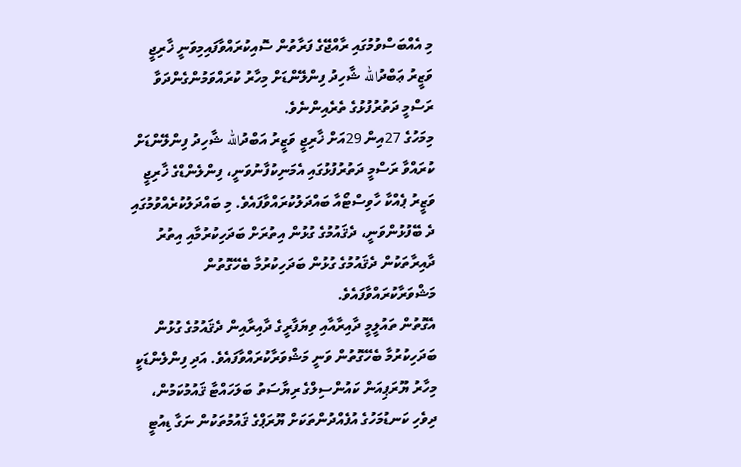މި އެއްބަސްވުމުގައި ރާއްޖޭގެ ފަރާތުން ސޮއިކުރައްވާފައިމިވަނީ ޚާރިޖީ ވަޒީރު ޢަބްދުالله ޝާހިދު ފިންލޭންޑަށް މިހާރު ކުރައްވަމުންގެންދަވާ ރަސްމީ ދަތުރުފުޅުގެ ތެރެއިންނެވެ.
މިމަހުގެ 27އިން 29އަށް ޚާރިޖީ ވަޒީރު އަބްދުالله ޝާހިދު ފިންލޭންޑަށް ކުރައްވާ ރަސްމީ ދަތުރުފުޅުގައި އެމަނިކުފާނުވަނީ، ފިންލެންޑްގެ ޚާރިޖީ ވަޒީރު ޕެއްކާ ހާވިސްޓޯއާ ބައްދަލުކުރައްވާފައެވެ. މި ބައްދަލުކުރެއްވުމުގައި ދެ ބޭފުޅުންވަނީ، ދެޤައުމުގެ ގުޅުން އިތުރަށް ބަދަހިކުރުމާއި އިތުރު ދާއިރާތަކުން ދެޤައުމުގެ ގުޅުން ބަދަހިކުރުމާ ބެހޭގޮތުން މަޝްވަރާކުރައްވާފައެވެ.
އެގޮތުން ތައުލީމީ ދާއިރާއާއި ވިޔަފާރީގެ ދާއިރާއިން ދެޤައުމުގެ ގުޅުން ބަދަހިކުރުމާ ބެހޭގޮތުން ވަނީ މަޝްވަރާކުރައްވާފައެވެ. އަދި ފިންލެންޑަކީ މިހާރު ޔޫރަޕިއަން ކައުންސިލްގެ ރިޔާސަތު ބަލަހައްޓާ ޤައުމުކަމުން، ދިވެހި ކަނޑުމަހުގެ އުފެއްދުންތަކަށް ޔޫރަޕްގެ ޤައުމުތަކުން ނަގާ ޑިއުޓީ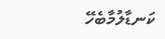ކަނޑާލުމާބެހޭ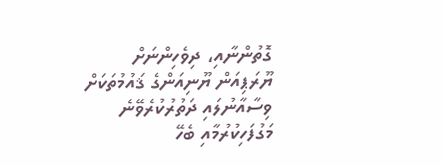ގޮތުންނާއި، ދިވެހިންނަށް ޔޫރަޕިއަން ޔޫނިއަންގެ ޤައުމުތަކަށް ވިސާއާނުލައި ދަތުރުކުރެވޭނެ މަގުފަހިކުރުމާއި ބެހޭ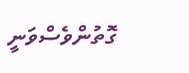ގޮތުންވެސްވަނީ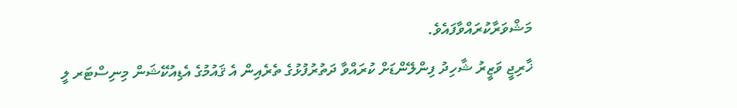މަޝްވަރާކުރައްވާފައެވެ.
ޚާރިޖީ ވަޒީރު ޝާހިދު ފިންލޭންޑަށް ކުރައްވާ ދަތުރުފުޅުގެ ތެރެއިން އެ ޤައުމުގެ އެޑިއުކޭޝަން މިނިސްޓަރ ލީ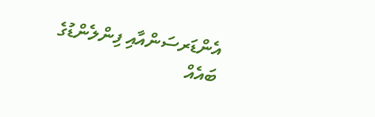އެންޑަރސަންއާއި ފިންލެންޑުގެ ބައެއް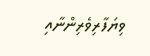ވިޔަފާރިވެރިންނާއި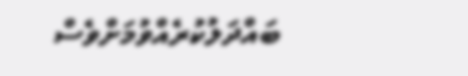ބައްދަލުކުރެއްވުމަށްވެސް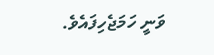ވަނީ ހަމަޖެހިފައެވެ.